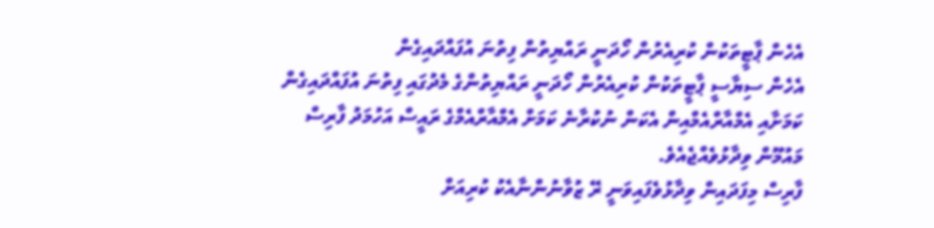އެހެން ޕާޓީތަކުން ކުރިއެރުން ހޯދަނީ ރައްޔިތުން ފިތުނަ އުފައްދައިގެން
އެހެން ސިޔާސީ ޕާޓީތަކުން ކުރިއެރުން ހޯދަނީ ރައްޔިތުންގެ މެދުގައި ފިތުނަ އުފައްދައިގެން ކަމަށާއި އެމްއާރްއެމްއިން އެކަން ނުކުރާނެ ކަމަށް އެމްއާރްއެމްގެ ރައީސް އަހުމަދު ފާރިސް މައުމޫން ވިދާޅުވެއްޖެއެވެ.
ފާރިސް މިފަދައިން ވިދާޅުވެފައިވަނީ ރޭ ޒުވާނުންނާއެކު ކުރިއަށް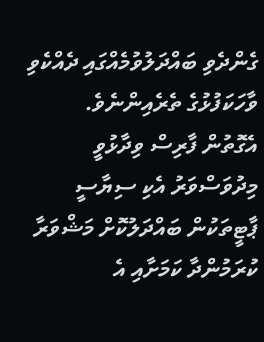ގެންދެވި ބައްދަލުވުމެއްގައި ދެއްކެވި ވާހަކަފުޅުގެ ތެރެއިންނެވެ.
އެގޮތުން ފާރިސް ވިދާޅުވީ މިދުވަސްވަރު އެކި ސިޔާސީ ޕާޓީތަކުން ބައްދަލުކޮށް މަޝްވަރާ ކުރަމުންދާ ކަމަށާއި އެ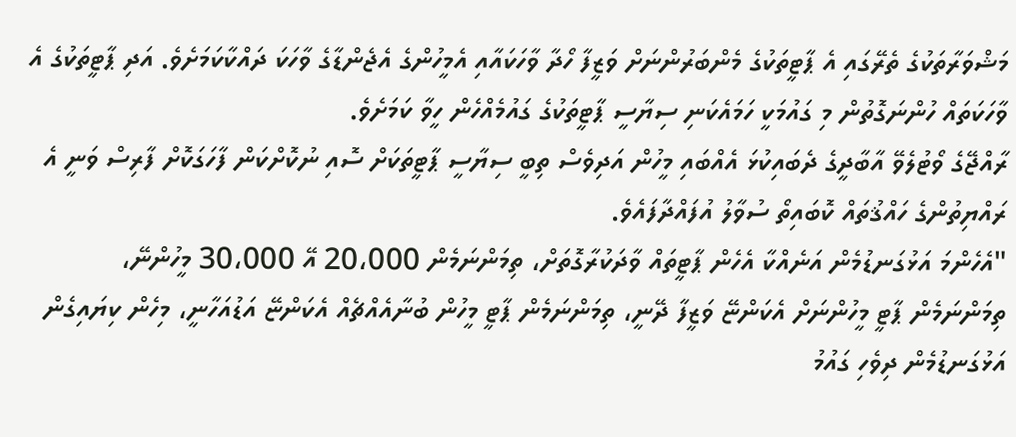މަޝްވަރާތަކުގެ ތެރޭގައި އެ ޕާޓީތަކުގެ މެންބަރުންނަށް ވަޒީފާ ހޯދާ ވާހަކައާއި އެމީހުންގެ އެޖެންޑާގެ ވާހަކަ ދައްކާކަމަށެވެ. އަދި ޕާޓީތަކުގެ އެ ވާހަކަތައް ހުންނަގޮތުން މި ގައުމަކީ ހަމައެކަނި ސިޔާސީ ޕާޓީތަކުގެ ގައުމެއްހެން ހީވާ ކަމަށެވެ.
ރާއްޖޭގެ ވޯޓުލެވޭ އާބާދީގެ ދެބައިކުޅަ އެއްބައި މީހުން އަދިވެސް ތިބީ ސިޔާސީ ޕާޓީތަކަށް ސޮއި ނުކޮށްކަން ފާހަގަކޮށް ފާރިސް ވަނީ އެ ރައްޔިތުންގެ ހައްޤުތައް ކޮބައިތޯ ސުވާލު އުފައްދާފައެވެ.
"އެހެންމަ އަޅުގަނޑުމެން އަނެއްކާ އެހެން ޕާޓީތައް ވާދަކުރާގޮތަށް، ތިމަންނަމެން 20،000 އޭ 30،000 މީހުންނޭ، ތިމަންނަމެން ޕާޓީ މީހުންނަށް އެކަންޏޭ ވަޒީފާ ދޭނީ، ތިމަންނަމެން ޕާޓީ މީހުން ބުނާއެއްޗެއް އެކަންޏޭ އަޑުއަހާނީ، މިހެން ކިޔައިގެން އަޅުގަނޑުމެން ދިވެހި ގައުމު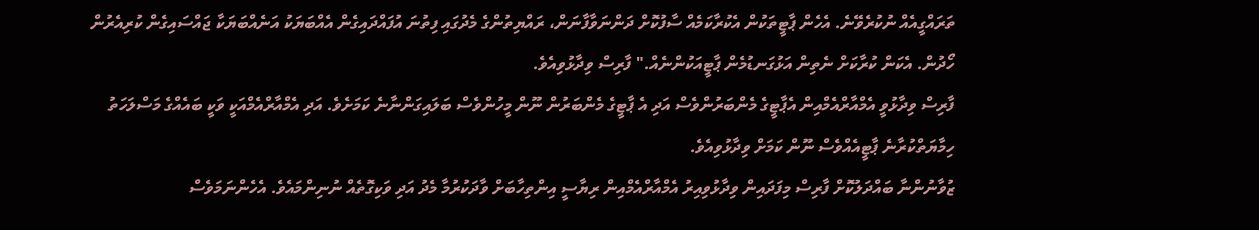ތަރައްގީއެއް ނުކުރެވޭނެ. އެހެން ޕާޓީތަކުން އެކުރާކަމެއް ސާފުކޮށް ދަންނަވާފާނަން، ރައްޔިތުންގެ މެދުގައި ފިތުނަ އުފައްދައިގެން އެއްބަޔަކު އަނެއްބަޔަކާ ޖައްސައިގެން ކުރިއެރުން ހޯދުން. އެކަން ކުރާކަށް ނެތިން އަޅުގަނޑުމެން ޕާޓީއަކުންނެއް." ފާރިސް ވިދާޅުވިއެވެ.
ފާރިސް ވިދާޅުވީ އެމްއާރްއެމްއިން އެޕާޓީގެ މެންބަރުންވެސް އަދި އެ ޕާޓީގެ މެންބަރުން ނޫން މީހުންވެސް ބަލައިގަންނާނެ ކަމަށެވެ. އަދި އެމްއާރްއެމްއަކީ ވަކީ ބައެއްގެ މަސްލަހަތު ހިމާޔަތްކުރާނެ ޕާޓީއެއްވެސް ނޫން ކަމަށް ވިދާޅުވިއެވެ.
ޒުވާނުންނާ ބައްދަލުކޮށް ފާރިސް މިފަދައިން ވިދާޅުވިއިރު އެމްއާރްއެމްއިން ރިޔާސީ އިންތިހާބަށް ވާދަކުރުމާ މެދު އަދި ވަކިގޮތެއް ނުނިންމައެވެ. އެހެންނަމަވެސް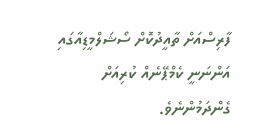ފާރިސްއަށް ތާއީދުކޮށް ސޯޝަލްމީޑިއާގައި އަންނަނީ ކެމްޕޭނެއް ކުރިއަށް ގެންދަމުންނެވެ.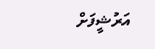އަރުޝީފަށް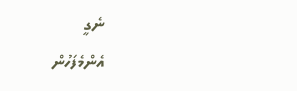ނެގީ
އެންމެފަހުން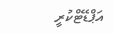އަޕްޑޭޓްކުރީ